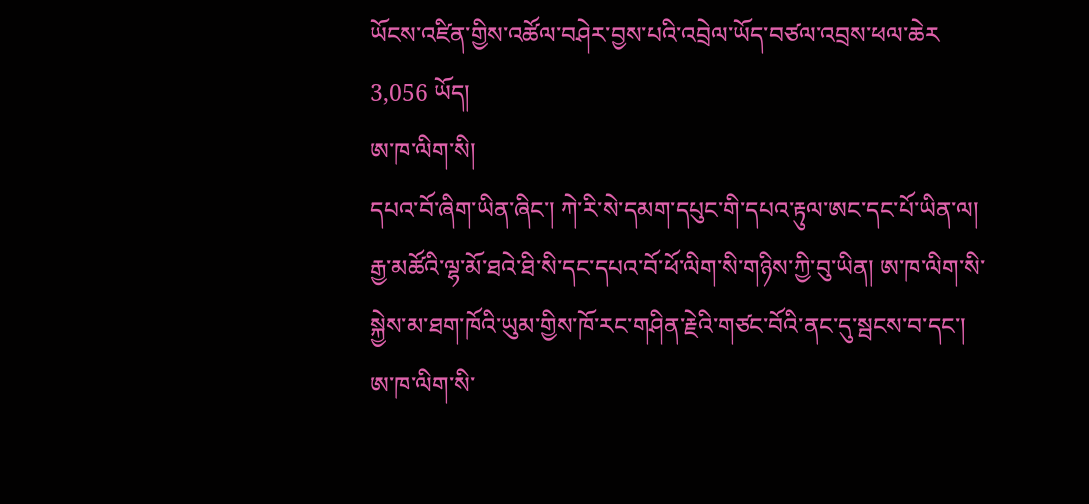ཡོངས་འཛིན་གྱིས་འཚོལ་བཤེར་བྱས་པའི་འབྲེལ་ཡོད་བཙལ་འབྲས་ཕལ་ཆེར 3,056 ཡོད།
ཨ་ཁ་ལིག་སི།
དཔའ་བོ་ཞིག་ཡིན་ཞིང་། ཀེ་རི་སེ་དམག་དཔུང་གི་དཔའ་རྟུལ་ཨང་དང་པོ་ཡིན་ལ། རྒྱ་མཚོའི་ལྷ་མོ་ཐའེ་ཐི་སི་དང་དཔའ་བོ་ཕོ་ལིག་སི་གཉིས་ཀྱི་བུ་ཡིན། ཨ་ཁ་ལིག་སི་སྐྱེས་མ་ཐག་ཁོའི་ཡུམ་གྱིས་ཁོ་རང་གཤིན་རྗེའི་གཙང་བོའི་ནང་དུ་སྦངས་བ་དང་། ཨ་ཁ་ལིག་སི་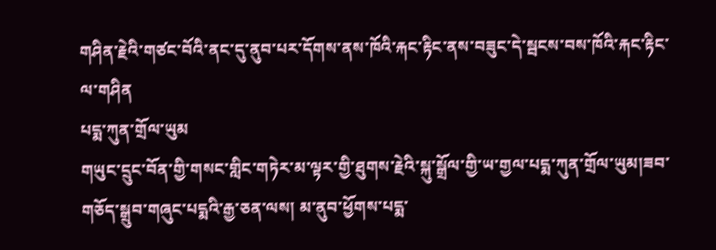གཤིན་རྗེའི་གཙང་བོའི་ནང་དུ་ནུབ་པར་དོགས་ནས་ཁོའི་རྐང་རྟིང་ནས་བཟུང་དེ་སྦངས་བས་ཁོའི་རྐང་རྟིང་ལ་གཤིན
པདྨ་ཀུན་གྲོལ་ཡུམ
གཡུང་དྲུང་བོན་གྱི་གསང་གླིང་གཏེར་མ་ལྟར་གྱི་ཐུགས་རྗེའི་སྐུ་སྒྲོལ་གྱི་ཡ་གྱལ་པདྨ་ཀུན་གྲོལ་ཡུམ།ཟབ་གཅོད་སྒྲུབ་གཞུང་པདྨའི་རྒྱ་ཅན་ལས། མ་ནུབ་ཕྱོགས་པདྨ་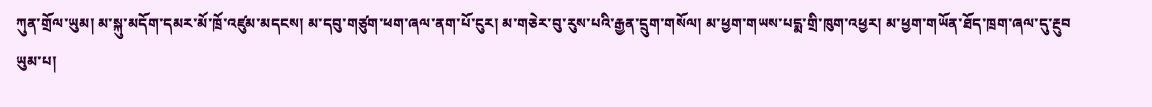ཀུན་གྲོལ་ཡུམ། མ་སྐུ་མདོག་དམར་མོ་ཁྲོ་འཛུམ་མདངས། མ་དབུ་གཙུག་ཕག་ཞལ་ནག་པོ་ངུར། མ་གཅེར་བུ་རུས་པའི་རྒྱན་དྲུག་གསོལ། མ་ཕྱག་གཡས་པདྨ་གྲི་ཁུག་འཕྱར། མ་ཕྱག་གཡོན་ཐོད་ཁྲག་ཞལ་དུ་རྔུབ
ཡུམ་པ།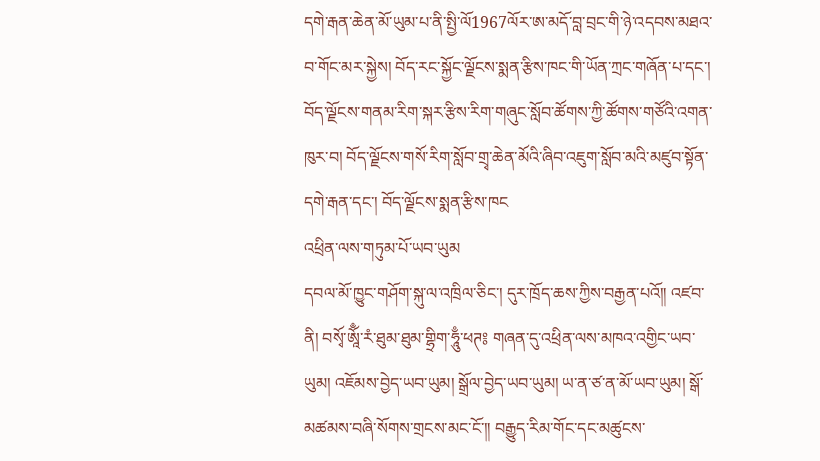དགེ་རྒན་ཆེན་མོ་ཡུམ་པ་ནི་སྤྱི་ལོ1967ལོར་ཨ་མདོ་བླ་བྲང་གི་ཉེ་འདབས་མཐའ་བ་གོང་མར་སྐྱེས། བོད་རང་སྐྱོང་ལྗོངས་སྨན་རྩིས་ཁང་གི་ཡོན་ཀྲང་གཞོན་པ་དང་། བོད་ལྗོངས་གནམ་རིག་སྐར་རྩིས་རིག་གཞུང་སློབ་ཚོགས་ཀྱི་ཚོགས་གཙོའི་འགན་ཁུར་བ། བོད་ལྗོངས་གསོ་རིག་སློབ་གྲྭ་ཆེན་མོའི་ཞིབ་འཇུག་སློབ་མའི་མཛུབ་སྟོན་དགེ་རྒན་དང་། བོད་ལྗོངས་སྨན་རྩིས་ཁང
འཕྲིན་ལས་གཏུམ་པོ་ཡབ་ཡུམ
དབལ་མོ་ཁྱུང་གཤོག་སྐུ་ལ་འཁྲིལ་ཅིང་། དུར་ཁྲོད་ཆས་ཀྱིས་བརྒྱན་པའོ༎ འཛབ་ནི། བསྭོ་ཨཱོྃ་རཾ་ཐུམ་ཐུམ་གྷྲིག་ཧཱུྃ་ཕཊ༔ གཞན་དུ་འཕྲིན་ལས་མཁའ་འགྱིང་ཡབ་ཡུམ། འཇོམས་བྱེད་ཡབ་ཡུམ། སྒྲོལ་བྱེད་ཡབ་ཡུམ། ཡ་ན་ཙ་ན་མོ་ཡབ་ཡུམ། སྒོ་མཚམས་བཞི་སོགས་གྲངས་མང་ངོ་༎ བརྒྱུད་རིམ་གོང་དང་མཚུངས་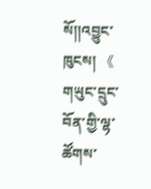སོ༎འབྱུང་ཁུངས། 《 གཡུང་དྲུང་བོན་གྱི་ལྷ་ཚོགས་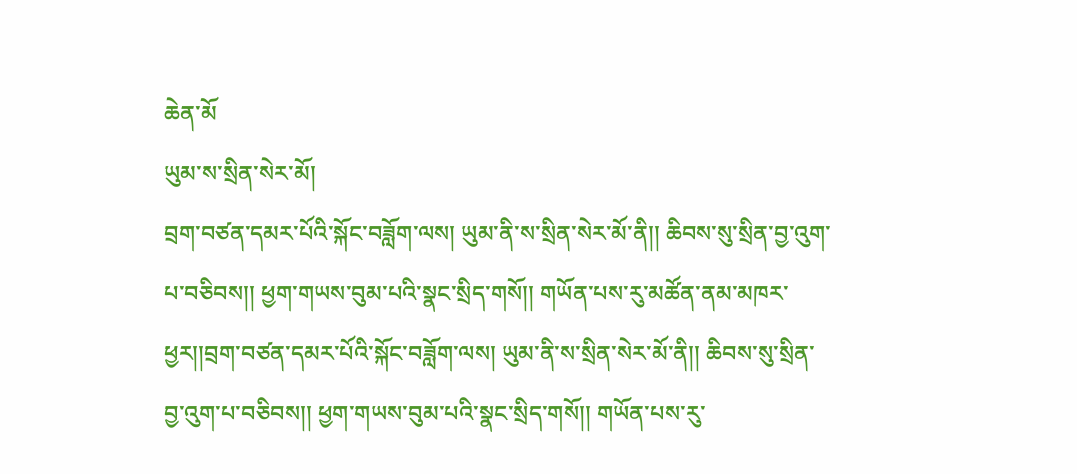ཆེན་མོ
ཡུམ་ས་སྲིན་སེར་མོ།
བྲག་བཙན་དམར་པོའི་སྐོང་བཟློག་ལས། ཡུམ་ནི་ས་སྲིན་སེར་མོ་ནི།། ཆིབས་སུ་སྲིན་བྱ་འུག་པ་བཅིབས།། ཕྱག་གཡས་བུམ་པའི་སྣང་སྲིད་གསོ།། གཡོན་པས་རུ་མཚོན་ནམ་མཁར་ཕྱར།།བྲག་བཙན་དམར་པོའི་སྐོང་བཟློག་ལས། ཡུམ་ནི་ས་སྲིན་སེར་མོ་ནི།། ཆིབས་སུ་སྲིན་བྱ་འུག་པ་བཅིབས།། ཕྱག་གཡས་བུམ་པའི་སྣང་སྲིད་གསོ།། གཡོན་པས་རུ་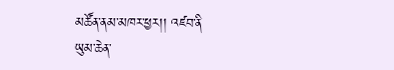མཚོན་ནམ་མཁར་ཕྱར།། འཛབ་ནི
ཡུམ་ཆེན་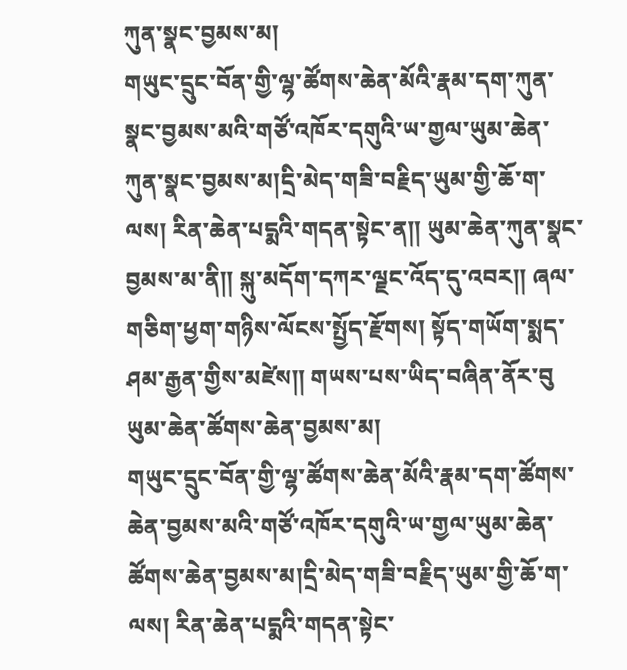ཀུན་སྣང་བྱམས་མ།
གཡུང་དྲུང་བོན་གྱི་ལྷ་ཚོགས་ཆེན་མོའི་རྣམ་དག་ཀུན་སྣང་བྱམས་མའི་གཙོ་འཁོར་དགུའི་ཡ་གྱལ་ཡུམ་ཆེན་ཀུན་སྣང་བྱམས་མ།དྲི་མེད་གཟི་བརྗིད་ཡུམ་གྱི་ཆོ་ག་ལས། རིན་ཆེན་པདྨའི་གདན་སྟེང་ན༎ ཡུམ་ཆེན་ཀུན་སྣང་བྱམས་མ་ནི༎ སྐུ་མདོག་དཀར་ལྗང་འོད་དུ་འབར༎ ཞལ་གཅིག་ཕྱག་གཉིས་ལོངས་སྤྱོད་རྫོགས། སྟོད་གཡོག་སྨད་ཤམ་རྒྱན་གྱིས་མཛེས༎ གཡས་པས་ཡིད་བཞིན་ནོར་བུ
ཡུམ་ཆེན་ཚོགས་ཆེན་བྱམས་མ།
གཡུང་དྲུང་བོན་གྱི་ལྷ་ཚོགས་ཆེན་མོའི་རྣམ་དག་ཚོགས་ཆེན་བྱམས་མའི་གཙོ་འཁོར་དགུའི་ཡ་གྱལ་ཡུམ་ཆེན་ཚོགས་ཆེན་བྱམས་མ།དྲི་མེད་གཟི་བརྗིད་ཡུམ་གྱི་ཆོ་ག་ལས། རིན་ཆེན་པདྨའི་གདན་སྟེང་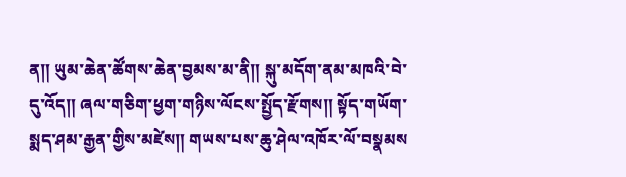ན༎ ཡུམ་ཆེན་ཚོགས་ཆེན་བྱམས་མ་ནི༎ སྐུ་མདོག་ནམ་མཁའི་བེ་དུ་འོད༎ ཞལ་གཅིག་ཕྱག་གཉིས་ལོངས་སྤྱོད་རྫོགས༎ སྟོད་གཡོག་སྨད་ཤམ་རྒྱན་གྱིས་མཛེས༎ གཡས་པས་ཆུ་ཤེལ་འཁོར་ལོ་བསྣམས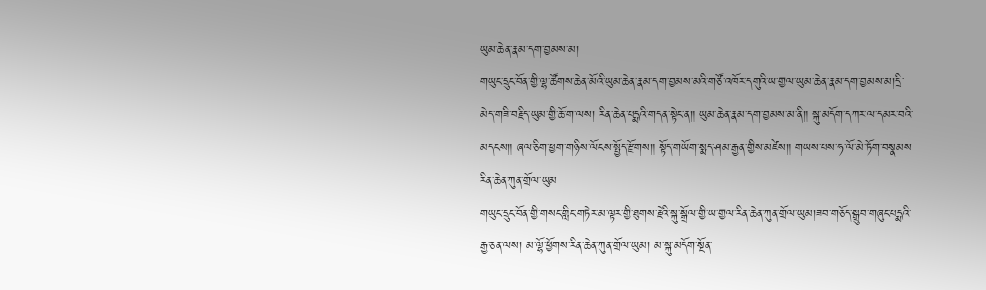ཡུམ་ཆེན་རྣམ་དག་བྱམས་མ།
གཡུང་དྲུང་བོན་གྱི་ལྷ་ཚོགས་ཆེན་མོའི་ཡུམ་ཆེན་རྣམ་དག་བྱམས་མའི་གཙོ་འཁོར་དགུའི་ཡ་གྱལ་ཡུམ་ཆེན་རྣམ་དག་བྱམས་མ།དྲི་མེད་གཟི་བརྗིད་ཡུམ་གྱི་ཆོ་ག་ལས། རིན་ཆེན་པདྨའི་གདན་སྟེང་ན༎ ཡུམ་ཆེན་རྣམ་དག་བྱམས་མ་ནི༎ སྐུ་མདོག་དཀར་ལ་དམར་བའི་མདངས༎ ཞལ་ཅིག་ཕྱག་གཉིས་ལོངས་སྤྱོད་རྫོགས༎ སྟོད་གཡོག་སྨད་ཤམ་རྒྱན་གྱིས་མཛེས༎ གཡས་པས་ཧ་ལོ་མེ་ཏོག་བསྣམས
རིན་ཆེན་ཀུན་གྲོལ་ཡུམ
གཡུང་དྲུང་བོན་གྱི་གསང་གླིང་གཏེར་མ་ལྟར་གྱི་ཐུགས་རྗེའི་སྐུ་སྒྲོལ་གྱི་ཡ་གྱལ་རིན་ཆེན་ཀུན་གྲོལ་ཡུམ།ཟབ་གཅོད་སྒྲུབ་གཞུང་པདྨའི་རྒྱ་ཅན་ལས། མ་ལྷོ་ཕྱོགས་རིན་ཆེན་ཀུན་གྲོལ་ཡུམ། མ་སྐུ་མདོག་སྔོན་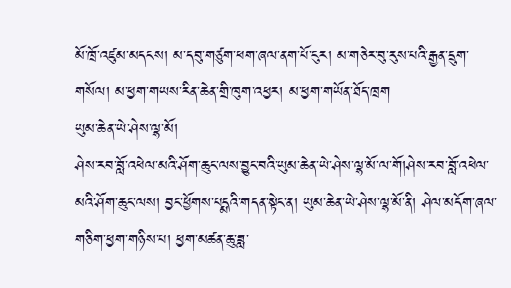མོ་ཁྲོ་འཛུམ་མདངས། མ་དབུ་གཙུག་ཕག་ཞལ་ནག་པོ་ངུར། མ་གཅེར་བུ་རུས་པའི་རྒྱན་དྲུག་གསོལ། མ་ཕྱག་གཡས་རིན་ཆེན་གྲི་ཁུག་འཕྱར། མ་ཕྱག་གཡོན་ཐོད་ཁྲག
ཡུམ་ཆེན་ཡེ་ཤེས་ལྷ་མོ།
ཤེས་རབ་བློ་འཕེལ་མའི་ཤོག་ཆུང་ལས་བྱུང་བའི་ཡུམ་ཆེན་ཡེ་ཤེས་ལྷ་མོ་ལ་གོ།ཤེས་རབ་བློ་འཕེལ་མའི་ཤོག་ཆུང་ལས། བྱང་ཕྱོགས་པདྨའི་གདན་སྟེང་ན། ཡུམ་ཆེན་ཡེ་ཤེས་ལྷ་མོ་ནི། ཤེལ་མདོག་ཞལ་གཅིག་ཕྱག་གཉིས་པ། ཕྱག་མཚན་ཆུ་ཟླ་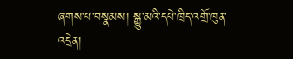ཞགས་པ་བསྣམས། སྒྱུ་མའི་དཔེ་ཁྲིད་འགྲོ་ཁུན་འདྲེན།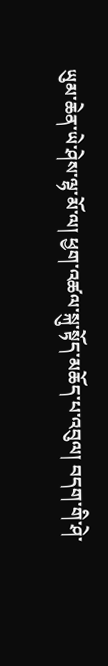ཡུམ་ཆེན་ཡེ་ཤེས་ལྷ་མོ་ལ། ཕྱག་འཚལ་སྐུ་སྟོད་མཆོད་པ་འབུལ། བདག་གི་ཤེ་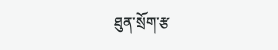ཐུན་སྲོག་རྩ